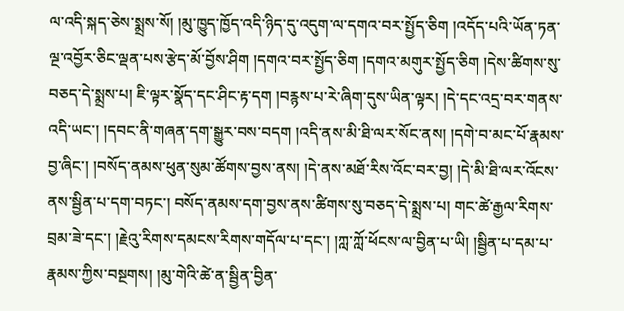ལ་འདི་སྐད་ཅེས་སྨྲས་སོ། །མུ་ཁྱུད་ཁྱོད་འདི་ཉིད་དུ་འདུག་ལ་དགའ་བར་སྤྱོད་ཅིག །འདོད་པའི་ཡོན་ཏན་ལྔ་འབྱོར་ཅིང་ལྡན་པས་རྩེད་མོ་བྱོས་ཤིག །དགའ་བར་སྤྱོད་ཅིག །དགའ་མགུར་སྤྱོད་ཅིག །དེས་ཚིགས་སུ་བཅད་དེ་སྨྲས་པ། ཇི་ལྟར་སྣོད་དང་ཤིང་རྟ་དག །བརྙས་པ་རེ་ཞིག་དུས་ཡིན་ལྟར། །དེ་དང་འདྲ་བར་གནས་འདི་ཡང་། །དབང་ནི་གཞན་དག་སྒྱུར་བས་བདག །འདི་ནས་མི་ཐི་ལར་སོང་ནས། །དགེ་བ་མང་པོ་རྣམས་བྱ་ཞིང་། །བསོད་ནམས་ཕུན་སུམ་ཚོགས་བྱས་ནས། །དེ་ནས་མཐོ་རིས་འོང་བར་བྱ། །དེ་མི་ཐི་ལར་འོངས་ནས་སྦྱིན་པ་དག་བཏང་། བསོད་ནམས་དག་བྱས་ནས་ཚིགས་སུ་བཅད་དེ་སྨྲས་པ། གང་ཚེ་རྒྱལ་རིགས་བྲམ་ཟེ་དང་། །རྗེའུ་རིགས་དམངས་རིགས་གདོལ་པ་དང་། །ཀླ་ཀློ་ཕོངས་ལ་བྱིན་པ་ཡི། །སྦྱིན་པ་དམ་པ་རྣམས་ཀྱིས་བསྔགས། །མུ་གེའི་ཚེ་ན་སྦྱིན་བྱིན་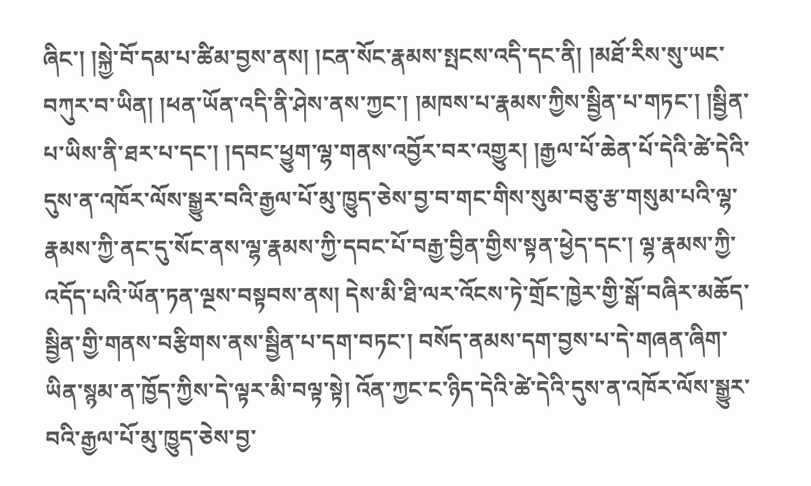ཞིང་། །སྐྱེ་བོ་དམ་པ་ཚིམ་བྱས་ནས། །ངན་སོང་རྣམས་སྤངས་འདི་དང་ནི། །མཐོ་རིས་སུ་ཡང་བཀུར་བ་ཡིན། །ཕན་ཡོན་འདི་ནི་ཤེས་ནས་ཀྱང་། །མཁས་པ་རྣམས་ཀྱིས་སྦྱིན་པ་གཏང་། །སྦྱིན་པ་ཡིས་ནི་ཐར་པ་དང་། །དབང་ཕྱུག་ལྷ་གནས་འབྱོར་བར་འགྱུར། །རྒྱལ་པོ་ཆེན་པོ་དེའི་ཚེ་དེའི་དུས་ན་འཁོར་ལོས་སྒྱུར་བའི་རྒྱལ་པོ་མུ་ཁྱུད་ཅེས་བྱ་བ་གང་གིས་སུམ་བཅུ་རྩ་གསུམ་པའི་ལྷ་རྣམས་ཀྱི་ནང་དུ་སོང་ནས་ལྷ་རྣམས་ཀྱི་དབང་པོ་བརྒྱ་བྱིན་གྱིས་སྟན་ཕྱེད་དང་། ལྷ་རྣམས་ཀྱི་འདོད་པའི་ཡོན་ཏན་ལྔས་བསྟབས་ནས། དེས་མི་ཐི་ལར་འོངས་ཏེ་གྲོང་ཁྱེར་གྱི་སྒོ་བཞིར་མཆོད་སྦྱིན་གྱི་གནས་བརྩིགས་ནས་སྦྱིན་པ་དག་བཏང་། བསོད་ནམས་དག་བྱས་པ་དེ་གཞན་ཞིག་ཡིན་སྙམ་ན་ཁྱོད་ཀྱིས་དེ་ལྟར་མི་བལྟ་སྟེ། འོན་ཀྱང་ང་ཉིད་དེའི་ཚེ་དེའི་དུས་ན་འཁོར་ལོས་སྒྱུར་བའི་རྒྱལ་པོ་མུ་ཁྱུད་ཅེས་བྱ་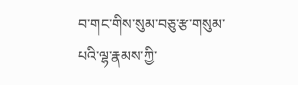བ་གང་གིས་སུམ་བཅུ་རྩ་གསུམ་པའི་ལྷ་རྣམས་ཀྱི་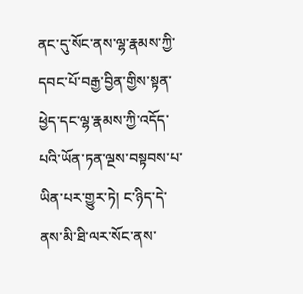ནང་དུ་སོང་ནས་ལྷ་རྣམས་ཀྱི་དབང་པོ་བརྒྱ་བྱིན་གྱིས་སྟན་ཕྱེད་དང་ལྷ་རྣམས་ཀྱི་འདོད་པའི་ཡོན་ཏན་ལྔས་བསྟབས་པ་ཡིན་པར་གྱུར་ཏེ། ང་ཉིད་དེ་ནས་མི་ཐི་ལར་སོང་ནས་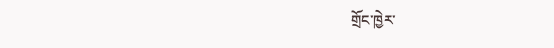གྲོང་ཁྱེར་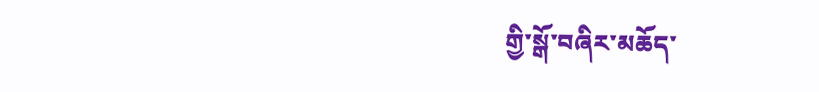གྱི་སྒོ་བཞིར་མཆོད་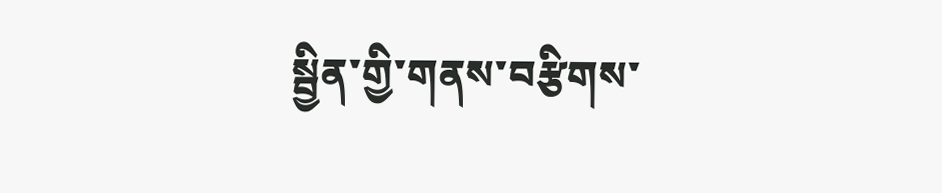སྦྱིན་གྱི་གནས་བརྩིགས་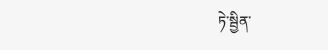ཏེ་སྦྱིན་